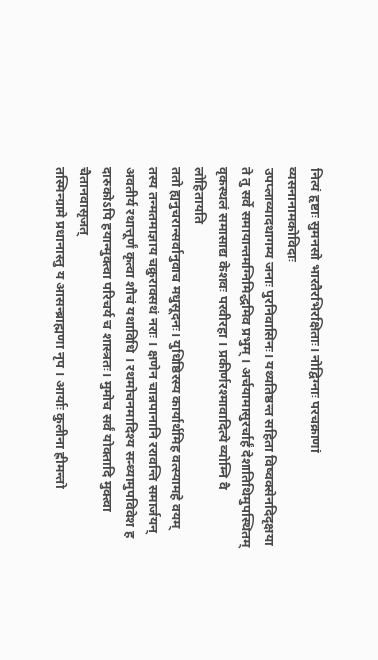नित्यं हृष्टाः सुमनसो भारतैरभिरक्षिताः। नोद्विग्नाः परचक्राणां व्यसनानामकोविदाः
उपप्लाव्यादथागम्य जनाः पुरनिवासिनः। यथ्यतिष्ठन्त सहिता विष्वक्सेनदिदृक्षया
ते तु सर्वे समायान्तमग्निमिद्धमिव प्रभुम् । अर्चयामासुरर्चार्हं देशातिथिमुपस्थितम्
वृकस्थलं समासाद्य केशवः परवीरहा । प्रकीर्णरश्मावादित्ये व्योम्नि वै लोहितायति
ततो ह्यनुचरान्सर्वानुवाच मधुसूदनः। युधिष्ठिरस्य कार्यार्थमिह वत्स्यामहे वयम्
तस्य तन्मतमाज्ञाय चक्रुरावसथं नराः । क्षणेन चान्नपानानि ररावन्ति समार्जयन्
अवतीर्य रथात्तूर्णं कृत्वा शौचं यथाविधि । रथमोचनमादिश्य सन्ध्यामुपविवेश ह
दारुकोऽपि हयान्मुक्त्वा परिचर्य च शास्त्रतः। मुमोच सर्वं योक्तादि मुक्त्वा चैतानवासृजत्
तस्मिन्ग्रामे प्रधानास्तु य आसन्ब्राह्मणा नृप । आर्याः कुलीना ह्रीमन्तो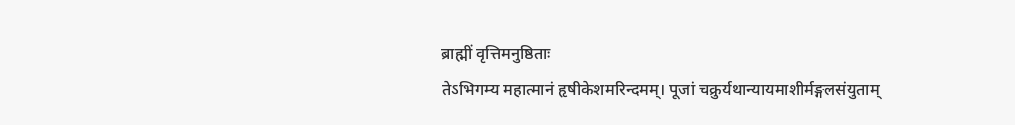ब्राह्मीं वृत्तिमनुष्ठिताः
तेऽभिगम्य महात्मानं हृषीकेशमरिन्दमम्। पूजां चक्रुर्यथान्यायमाशीर्मङ्गलसंयुताम्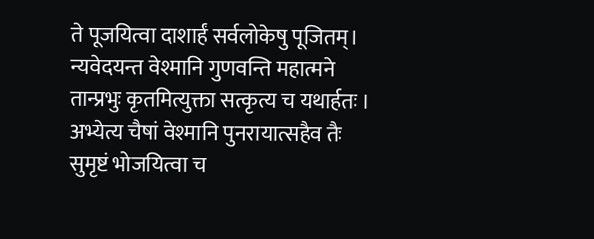ते पूजयित्वा दाशार्हं सर्वलोकेषु पूजितम्। न्यवेदयन्त वेश्मानि गुणवन्ति महात्मने
तान्प्रभुः कृतमित्युक्ता सत्कृत्य च यथार्हतः । अभ्येत्य चैषां वेश्मानि पुनरायात्सहैव तैः
सुमृष्टं भोजयित्वा च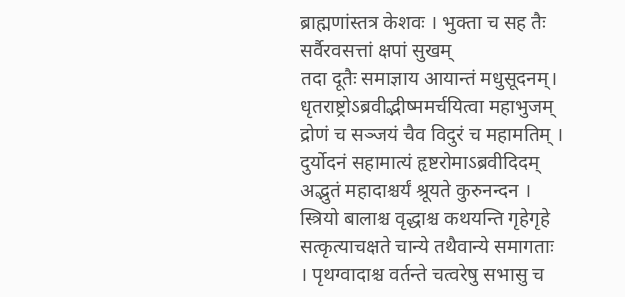ब्राह्मणांस्तत्र केशवः । भुक्ता च सह तैः सर्वैरवसत्तां क्षपां सुखम्
तदा दूतैः समाज्ञाय आयान्तं मधुसूदनम्। धृतराष्ट्रोऽब्रवीद्भीष्ममर्चयित्वा महाभुजम्
द्रोणं च सञ्जयं चैव विदुरं च महामतिम् । दुर्योदनं सहामात्यं हृष्टरोमाऽब्रवीदिदम्
अद्भुतं महादाश्चर्यं श्रूयते कुरुनन्दन । स्त्रियो बालाश्च वृद्धाश्च कथयन्ति गृहेगृहे
सत्कृत्याचक्षते चान्ये तथैवान्ये समागताः । पृथग्वादाश्च वर्तन्ते चत्वरेषु सभासु च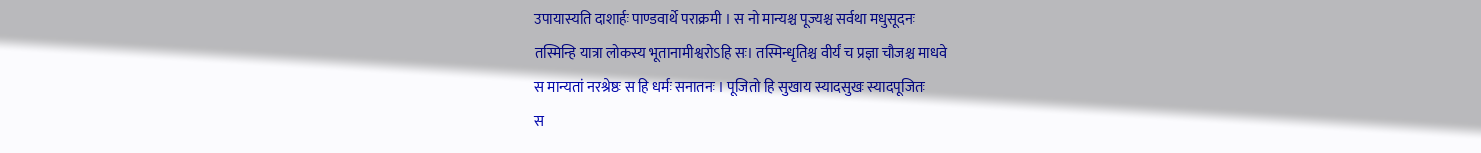उपायास्यति दाशार्हः पाण्डवार्थे पराक्रमी । स नो मान्यश्च पूज्यश्च सर्वथा मधुसूदनः
तस्मिन्हि यात्रा लोकस्य भूतानामीश्वरोऽहि सः। तस्मिन्धृतिश्च वीर्यं च प्रज्ञा चौजश्च माधवे
स मान्यतां नरश्रेष्ठः स हि धर्मः सनातनः । पूजितो हि सुखाय स्यादसुखः स्यादपूजितः
स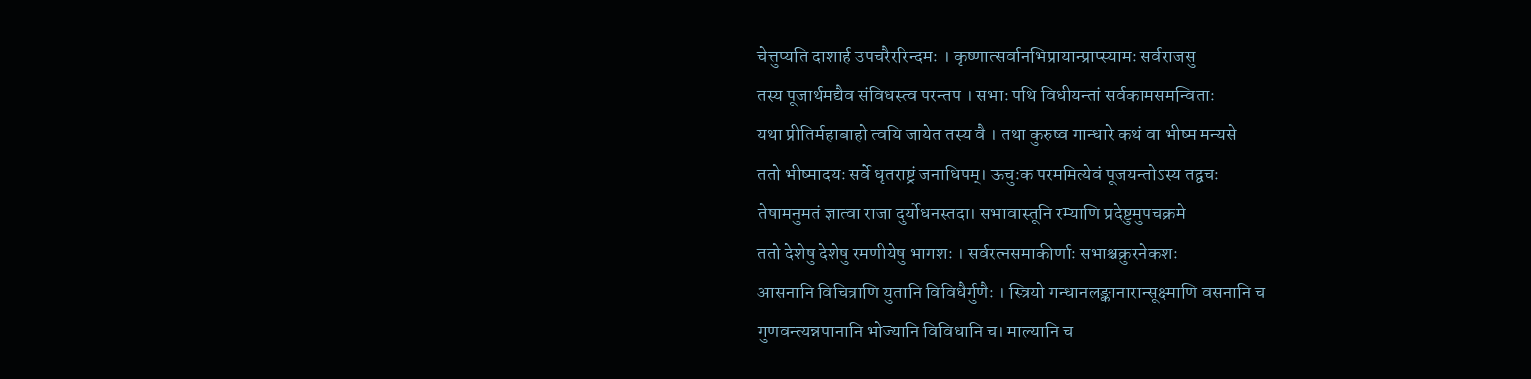चेत्तुप्यति दाशार्ह उपचरैररिन्दमः । कृष्णात्सर्वानभिप्रायान्प्राप्स्यामः सर्वराजसु
तस्य पूजार्थमद्यैव संविधस्त्व परन्तप । सभाः पथि विधीयन्तां सर्वकामसमन्विताः
यथा प्रीतिर्महाबाहो त्वयि जायेत तस्य वै । तथा कुरुष्व गान्धारे कथं वा भीष्म मन्यसे
ततो भीष्मादयः सर्वे धृतराष्ट्रं जनाधिपम्। ऊचुःक परममित्येवं पूजयन्तोऽस्य तद्वचः
तेषामनुमतं ज्ञात्वा राजा दुर्योधनस्तदा। सभावास्तूनि रम्याणि प्रदेष्टुमुपचक्रमे
ततो देशेषु देशेषु रमणीयेषु भागशः । सर्वरत्नसमाकीर्णाः सभाश्चक्रुरनेकशः
आसनानि विचित्राणि युतानि विविधैर्गुणैः । स्त्रियो गन्धानलङ्कानारान्सूक्ष्माणि वसनानि च
गुणवन्त्यन्नपानानि भोज्यानि विविधानि च। माल्यानि च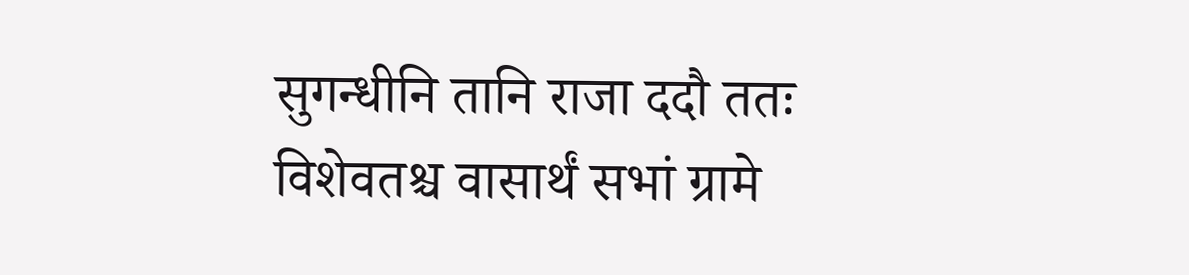सुगन्धीनि तानि राजा ददौ ततः
विशेवतश्च वासार्थं सभां ग्रामे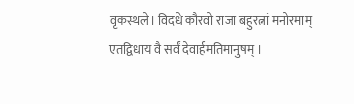वृकस्थले। विदधे कौरवो राजा बहुरत्नां मनोरमाम्
एतद्विधाय वै सर्वं देवार्हमतिमानुषम् ।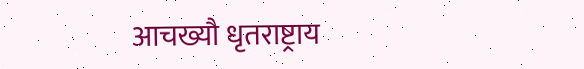आचख्यौ धृतराष्ट्राय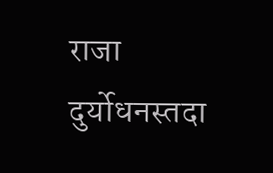राजा दुर्योधनस्तदा